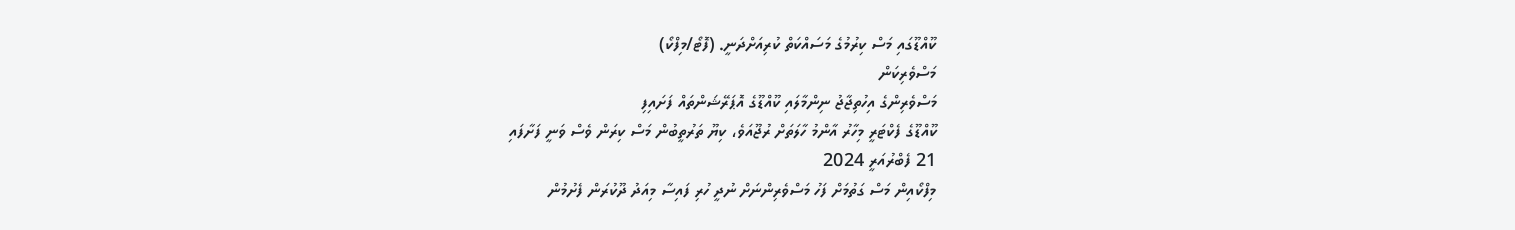ކޫއްޑޫގައި މަސް ކިރުމުގެ މަސައްކަތް ކުރިއަށްދަނީ. (ފޮޓޯ/މިފްކޯ)
މަސްވެރިކަން
މަސްވެރިންގެ އިހުތިޖާޖު ނިންމާލައި ކޫއްޑޫގެ އޮޕަރޭޝަންތައް ފަށައިފި
ކޫއްޑޫގެ ފެކްޓަރީ މިހާރު އާންމު ހާލަތަށް ރުޖޫއަވެ، ކިޔޫ ތަރުތީބުން މަސް ކިރަން ވެސް ވަނީ ފަށާފައި
21 ފެބްރުއަރީ 2024
މިފްކޯއިން މަސް ގަތުމަށް ފަހު މަސްވެރިންނަށް ނުދީ ހުރި ފައިސާ މިއަދު ދޫކުރަން ފެށުމުން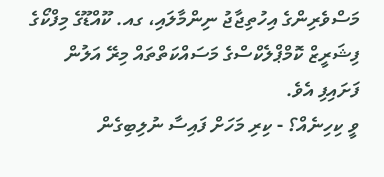މަސްވެރިންގެ އިހުތިޖާޖު ނިންމާލައި، ގއ. ކޫއްޑޫގެ މިފްކޯގެ ފިޝަރީޒް ކޮމްޕްލެކްސްގެ މަސައްކަތްތައް މިރޭ އަލުން ފަށައިފި އެވެ.
ވީ ކިހިނެއް؟ - ކިރި މަހަށް ފައިސާ ނުލިބިގެން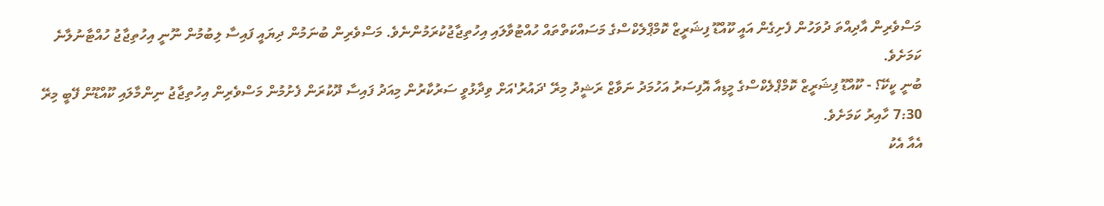މަސްވެރިން އާދިއްތަ ދުވަހުން ފެށިގެން އައީ ކޫއްޑޫ ފިޝަރީޒް ކޮމްޕްލެކްސްގެ މަސައްކަތްތައް ހުއްޓުވާލައި އިހުތިޖާޖުކުރަމުންނެވެ. މަސްވެރިން ބުނަމުން ދިޔައީ ފައިސާ ލިބުމުން ނޫނީ އިހުތިޖާޖު ހުއްޓާނުލާނެ ކަމަށެވެ.
ބުނީ ކީކޭ؟ - ކޫއްޑޫ ފިޝަރީޒް ކޮމްޕްލެކްސްގެ މީޑިއާ އޮފިސަރު އަހުމަދު ނަވާޒް ރަޝީދު މިރޭ 'ދައުރު'އަށް ވިދާޅުވީ ސަރުކާރުން މިއަދު ފައިސާ ދޫކުރަން ފެށުމުން މަސްވެރިން އިހުތިޖާޖު ނިންމާލައި ކޫއްޑޫން ފޭބީ މިރޭ 7:30 ހާއިރު ކަމަށެވެ.
އެއާ އެކު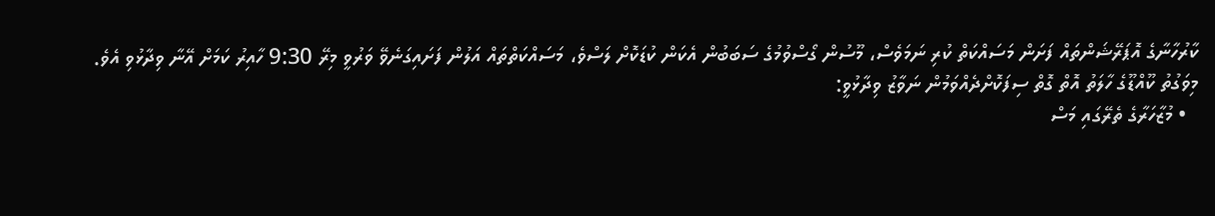ކާރުހާނާގެ އޮޕަރޭޝަންތައް ފަށަން މަސައްކަތް ކުރި ނަމަވެސް، މޫސުން ގޯސްވުމުގެ ސަބަބުން އެކަން ކުޑަކޮށް ލަސްވެ، މަސައްކަތްތައް އަލުން ފަށައިގަނެވޭ ވަރުވީ މިރޭ 9:30 ހާއިރު ކަމަށް އޭނާ ވިދާޅުވި އެވެ.
މިވަގުތު ކޫއްޑޫގެ ހާލަތު އޮތް ގޮތް ސިފަކޮށްދެއްވަމުން ނަވާޒު ވިދާޅުވީ:
  • މުޒާހަރާގެ ތެރޭގައި މަސް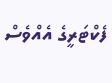ފެކްޓަރީގެ އެއްވެސް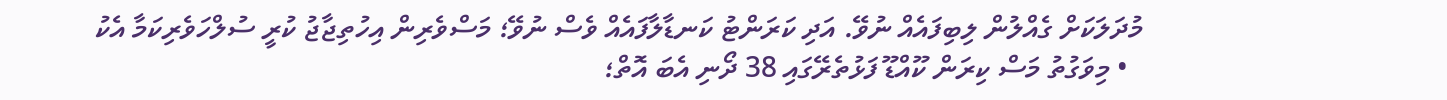މުދަލަކަށް ގެއްލުން ލިބިފައެއް ނުވޭ. އަދި ކަރަންޓު ކަނޑާލާފައެއް ވެސް ނުވޭ؛ މަސްވެރިން އިހުތިޖާޖު ކުރީ ސުލްހަވެރިކަމާ އެކު
  • މިވަގުތު މަސް ކިރަން ކޫއްޑޫ ފަޅުތެރޭގައި 38 ދޯނި އެބަ އޮތް؛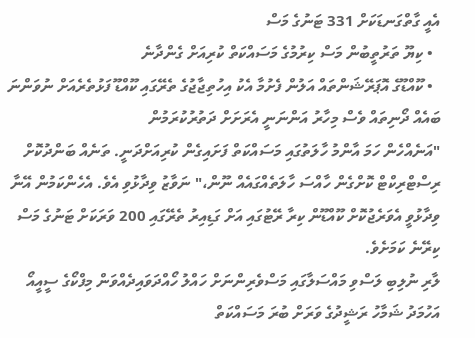އެއީ ގާތްގަނޑަކަށް 331 ޓަނުގެ މަސް
  • ކިޔޫ ތަރުތީބުން މަސް ކިރުމުގެ މަސައްކަތް ކުރިއަށް ގެންދާނެ
  • ކޫއްޑޫގެ އޮޕަރޭޝަންތައް އަލުން ފެށުމާ އެކު އިހުތިޖާޖުގެ ތެރޭގައި ކޫއްޑޫ ފަޅުތެރެއަށް ނުވަންނަ ބައެއް ދޯނިތައް ވެސް މިހާރު އަންނަނީ އެރަށަށް ދަތުރުކުރަމުން
"އަނެއްހެން ހަމަ އާންމު ހާލަތުގައި މަސައްކަތް ފަށައިގެން ކުރިއަށްދަނީ. ތަނެއް ބަންދުކޮށް ރިސްޓްރިކްޓް ކޮށްގެން ހާއްސަ ހާލަތެއްގައެއް ނޫން،" ނަވާޒު ވިދާޅުވި އެވެ. އެހެންކަމުން އޭނާ ވިދާޅުވީ އެވަރެޖުކޮށް ކޫއްޑޫން ކިރާ ރޭޓުގައި އަށް ގަޑިއިރު ތެރޭގައި 200 ވަރަކަށް ޓަނުގެ މަސް ކިރޭނެ ކަމަށެވެ.
ލާރި ނުލިބި ލަސްވި މައްސަލާގައި މަސްވެރިންނަށް ހައްލު ހޯއްދަވައިދެއްވަން މިފްކޯގެ ސީއީއޯ އަހުމަދު ޝަމާހު ރަޝީދުގެ ވަރަށް ބުރަ މަސައްކަތް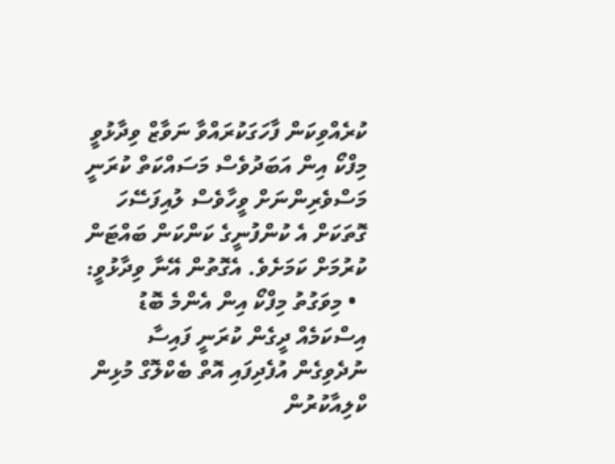ކުރެއްވިކަން ފާހަގަކުރައްވާ ނަވާޒް ވިދާޅުވީ މިފްކޯ އިން އަބަދުވެސް މަސައްކަތް ކުރަނީ މަސްވެރިންނަށް ވީހާވެސް ލުއިފަސޭހަ ގޮތަކަށް އެ ކުންފުނީގެ ކަންކަން ބައްޓަން ކުރުމަށް ކަމަށެވެ. އެގޮތުން އޭނާ ވިދާޅުވީ:
  • މިވަގުތު މިފްކޯ އިން އެންމެ ބޮޑު އިސްކަމެއް ދީގެން ކުރަނީ ފައިސާ ނުދެވިގެން އުފެދިފައި އޮތް ބެކްލޮގް މުޅިން ކްލިއާކުރުން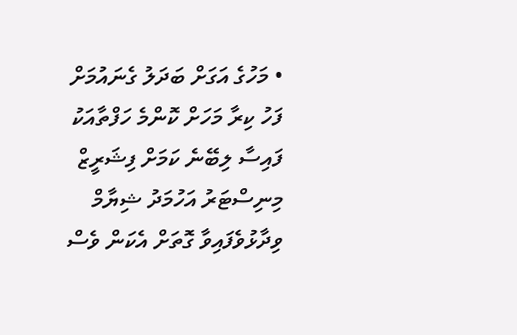• މަހުގެ އަގަށް ބަދަލު ގެނައުމަށް ފަހު ކިރާ މަހަށް ކޮންމެ ހަފްތާއަކު ފައިސާ ލިބޭނެ ކަމަށް ފިޝަރީޒް މިނިސްޓަރު އަހުމަދު ޝިޔާމް ވިދާޅުވެފައިވާ ގޮތަށް އެކަން ވެސް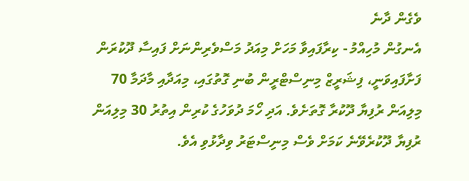ވެގެން ދާނެ
އެނގުން މުހިއްމު - ކިރާފައިވާ މަހަށް މިއަދު މަސްވެރިންނަށް ފައިސާ ދޫކުރަން ފަށާފައިވަނީ، ފިޝަރީޒް މިނިސްޓްރީން ބުނި ގޮތުގައި، މިއަދާއި މާދަމާ 70 މިލިއަން ރުފިޔާ ދޫކުރާ ގޮތަށެވެ. އަދި ހޯމަ ދުވަހުގެ ކުރިން އިތުރު 30 މިލިއަން ރުފިޔާ ދޫކުރެވޭނެ ކަމަށް ވެސް މިނިސްޓަރު ވިދާޅުވި އެވެ.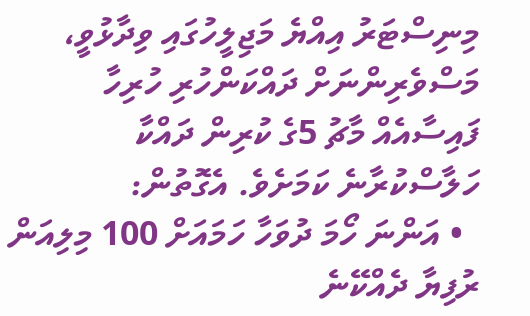މިނިސްޓަރު އިއްޔެ މަޖިލީހުގައި ވިދާޅުވީ، މަސްވެރިންނަށް ދައްކަންހުރި ހުރިހާ ފައިސާއެއް މާޗު 5ގެ ކުރިން ދައްކާ ހަލާސްކުރާނެ ކަމަށެވެ. އެގޮތުން:
  • އަންނަ ހޯމަ ދުވަހާ ހަމައަށް 100 މިލިއަން ރުފިޔާ ދެއްކޭނެ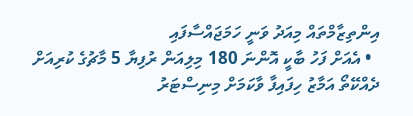އިންތިޒާމްތައް މިއަދު ވަނީ ހަމަޖައްސާފައި
  • އެއަށް ފަހު ބާކީ އޮންނަ 180 މިލިއަން ރުފިޔާ 5 މާޗުގެ ކުރިއަށް ދެއްކޭތޯ އަމާޒު ހިފައިފާ ވާކަމަށް މިނިސްޓަރު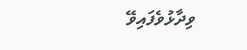ވިދާޅުވެފައިވޭ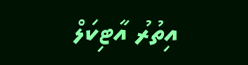އިތުރު އާޓިކަލް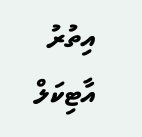އިތުރު އާޓިކަލް